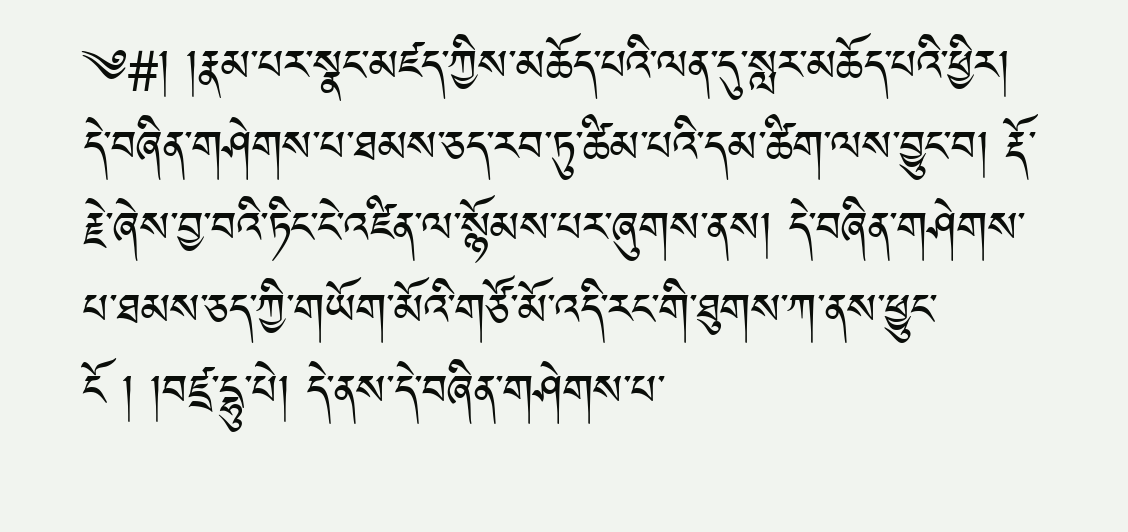༄#། །རྣམ་པར་སྣང་མཛད་ཀྱིས་མཆོད་པའི་ལན་དུ་སླར་མཆོད་པའི་ཕྱིར། དེ་བཞིན་གཤེགས་པ་ཐམས་ཅད་རབ་ཏུ་ཚིམ་པའི་དམ་ཚིག་ལས་བྱུང་བ། རྡོ་རྗེ་ཞེས་བྱ་བའི་ཏིང་ངེ་འཛིན་ལ་སྙོམས་པར་ཞུགས་ནས། དེ་བཞིན་གཤེགས་པ་ཐམས་ཅད་ཀྱི་གཡོག་མོའི་གཙོ་མོ་འདི་རང་གི་ཐུགས་ཀ་ནས་ཕྱུང་ངོ ། །བཛྲ་དྷུ་པེ། དེ་ནས་དེ་བཞིན་གཤེགས་པ་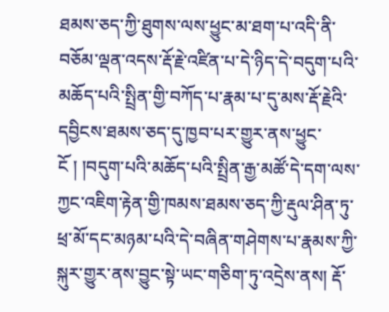ཐམས་ཅད་ཀྱི་ཐུགས་ལས་ཕྱུང་མ་ཐག་པ་འདི་ནི་བཅོམ་ལྡན་འདས་རྡོ་རྗེ་འཛིན་པ་དེ་ཉིད་དེ་བདུག་པའི་མཆོད་པའི་སྤྲིན་གྱི་བཀོད་པ་རྣམ་པ་དུ་མས་རྡོ་རྗེའི་དབྱིངས་ཐམས་ཅད་དུ་ཁྱབ་པར་གྱུར་ནས་ཕྱུང་ངོ ། །བདུག་པའི་མཆོད་པའི་སྤྲིན་རྒྱ་མཚོ་དེ་དག་ལས་ཀྱང་འཇིག་རྟེན་གྱི་ཁམས་ཐམས་ཅད་ཀྱི་རྡུལ་ཤིན་ཏུ་ཕྲ་མོ་དང་མཉམ་པའི་དེ་བཞིན་གཤེགས་པ་རྣམས་ཀྱི་སྐུར་གྱུར་ནས་བྱུང་སྟེ་ཡང་གཅིག་ཏུ་འདྲེས་ནས། རྡོ་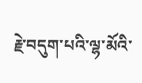རྗེ་བདུག་པའི་ལྷ་མོའི་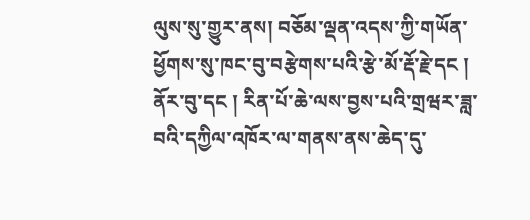ལུས་སུ་གྱུར་ནས། བཅོམ་ལྡན་འདས་ཀྱི་གཡོན་ཕྱོགས་སུ་ཁང་བུ་བརྩེགས་པའི་རྩེ་མོ་རྡོ་རྗེ་དང ། ནོར་བུ་དང ། རིན་པོ་ཆེ་ལས་བྱས་པའི་གྲཝར་ཟླ་བའི་དཀྱིལ་འཁོར་ལ་གནས་ནས་ཆེད་དུ་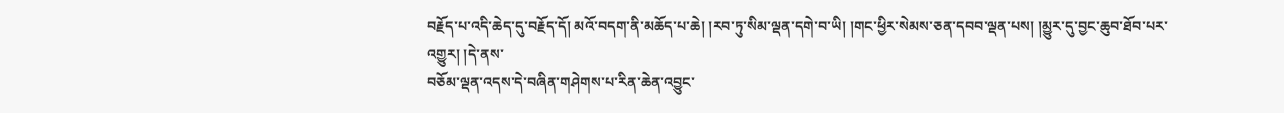བརྗོད་པ་འདི་ཆེད་དུ་བརྗོད་དོ། མའོ་བདག་ནི་མཆོད་པ་ཆེ། །རབ་ཏུ་སིམ་ལྡན་དགེ་བ་ཡི། །གང་ཕྱིར་སེམས་ཅན་དབབ་ལྡན་པས། །མྱུར་དུ་བྱང་ཆུབ་ཐོབ་པར་འགྱུར། །དེ་ནས་
བཅོམ་ལྡན་འདས་དེ་བཞིན་གཤེགས་པ་རིན་ཆེན་འབྱུང་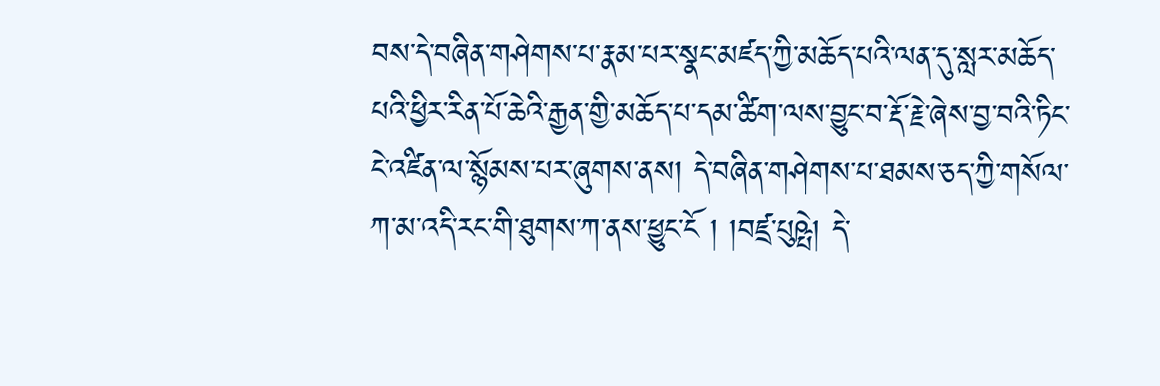བས་དེ་བཞིན་གཤེགས་པ་རྣམ་པར་སྣང་མཛད་ཀྱི་མཆོད་པའི་ལན་དུ་སླར་མཆོད་པའི་ཕྱིར་རིན་པོ་ཆེའི་རྒྱན་གྱི་མཆོད་པ་དམ་ཚིག་ལས་བྱུང་བ་རྡོ་རྗེ་ཞེས་བྱ་བའི་ཏིང་ངེ་འཛིན་ལ་སྙོམས་པར་ཞུགས་ནས། དེ་བཞིན་གཤེགས་པ་ཐམས་ཅད་ཀྱི་གསོལ་ཀ་མ་འདི་རང་གི་ཐུགས་ཀ་ནས་ཕྱུང་ངོ ། །བཛྲ་པུཥྤེ། དེ་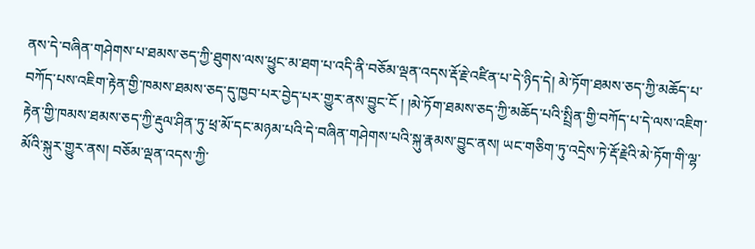ནས་དེ་བཞིན་གཤེགས་པ་ཐམས་ཅད་ཀྱི་ཐུགས་ལས་ཕྱུང་མ་ཐག་པ་འདི་ནི་བཅོམ་ལྡན་འདས་རྡོ་རྗེ་འཛིན་པ་དེ་ཉིད་དེ། མེ་ཏོག་ཐམས་ཅད་ཀྱི་མཆོད་པ་བཀོད་པས་འཇིག་རྟེན་གྱི་ཁམས་ཐམས་ཅད་དུ་ཁྱབ་པར་བྱེད་པར་གྱུར་ནས་བྱུང་ངོ ། །མེ་ཏོག་ཐམས་ཅད་ཀྱི་མཆོད་པའི་སྤྲིན་གྱི་བཀོད་པ་དེ་ལས་འཇིག་རྟེན་གྱི་ཁམས་ཐམས་ཅད་ཀྱི་རྡུལ་ཤིན་ཏུ་ཕྲ་མོ་དང་མཉམ་པའི་དེ་བཞིན་གཤེགས་པའི་སྐུ་རྣམས་བྱུང་ནས། ཡང་གཅིག་ཏུ་འདྲེས་ཏེ་རྡོ་རྗེའི་མེ་ཏོག་གི་ལྷ་མོའི་སྐུར་གྱུར་ནས། བཅོམ་ལྡན་འདས་ཀྱི་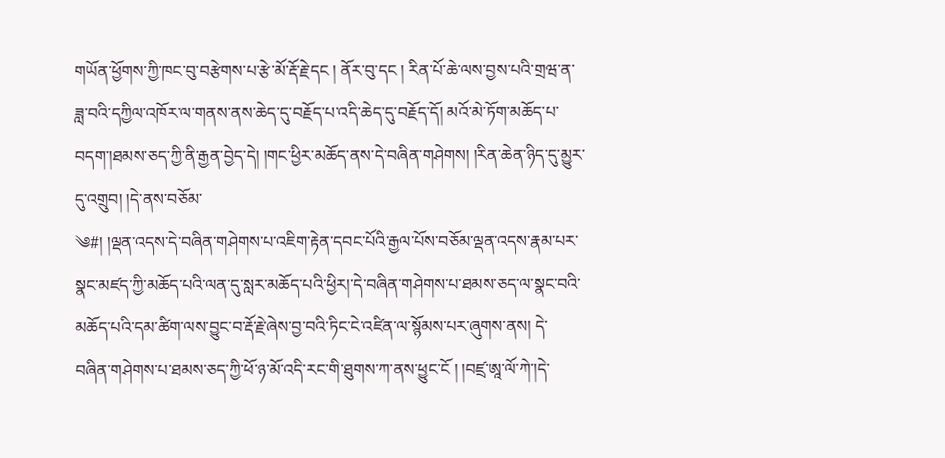གཡོན་ཕྱོགས་ཀྱི་ཁང་བུ་བརྩེགས་པ་རྩེ་མོ་རྡོ་རྗེ་དང ། ནོར་བུ་དང ། རིན་པོ་ཆེ་ལས་བྱས་པའི་གྲཝ་ན་ཟླ་བའི་དཀྱིལ་འཁོར་ལ་གནས་ནས་ཆེད་དུ་བརྗོད་པ་འདི་ཆེད་དུ་བརྗོད་དོ། མའོ་མེ་ཏོག་མཆོད་པ་བདག་།ཐམས་ཅད་ཀྱི་ནི་རྒྱན་བྱེད་དེ། །གང་ཕྱིར་མཆོད་ནས་དེ་བཞིན་གཤེགས། །རིན་ཆེན་ཉིད་དུ་མྱུར་དུ་འགྲུབ། །དེ་ནས་བཅོམ་
༄#། །ལྡན་འདས་དེ་བཞིན་གཤེགས་པ་འཇིག་རྟེན་དབང་པོའི་རྒྱལ་པོས་བཅོམ་ལྡན་འདས་རྣམ་པར་སྣང་མཛད་ཀྱི་མཆོད་པའི་ལན་དུ་སླར་མཆོད་པའི་ཕྱིར།་དེ་བཞིན་གཤེགས་པ་ཐམས་ཅད་ལ་སྣང་བའི་མཆོད་པའི་དམ་ཚིག་ལས་བྱུང་བ་རྡོ་རྗེ་ཞེས་བྱ་བའི་ཏིང་ངེ་འཛིན་ལ་སྙོམས་པར་ཞུགས་ནས། དེ་བཞིན་གཤེགས་པ་ཐམས་ཅད་ཀྱི་ཕོ་ཉ་མོ་འདི་རང་གི་ཐུགས་ཀ་ནས་ཕྱུང་ངོ ། །བཛྲ་ཨཱ་ལོ་ཀེ་།དེ་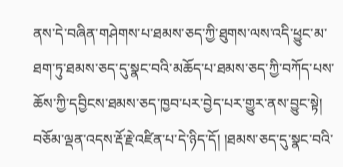ནས་དེ་བཞིན་གཤེགས་པ་ཐམས་ཅད་ཀྱི་ཐུགས་ལས་འདི་ཕྱུང་མ་ཐག་ཏུ་ཐམས་ཅད་དུ་སྣང་བའི་མཆོད་པ་ཐམས་ཅད་ཀྱི་བཀོད་པས་ཆོས་ཀྱི་དབྱིངས་ཐམས་ཅད་ཁྱབ་པར་བྱེད་པར་གྱུར་ནས་བྱུང་སྟེ། བཅོམ་ལྡན་འདས་རྡོ་རྗེ་འཛིན་པ་དེ་ཉིད་དོ། །ཐམས་ཅད་དུ་སྣང་བའི་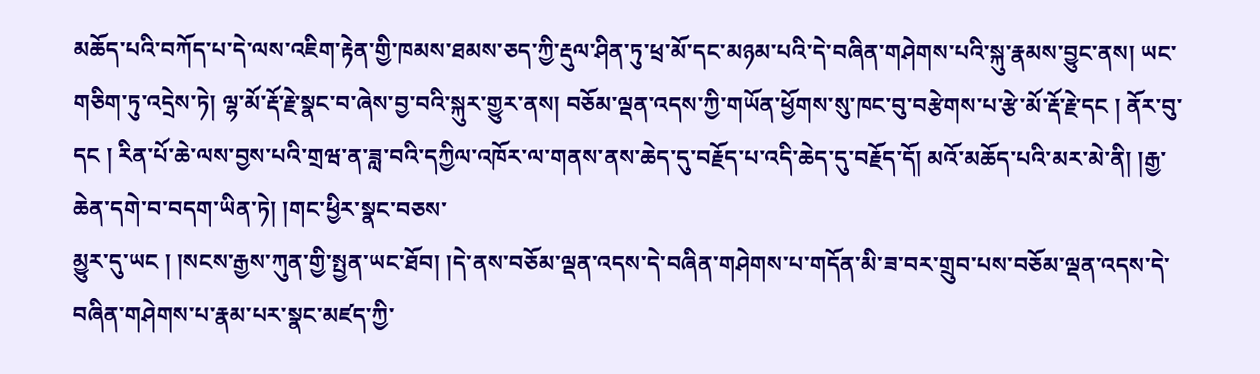མཆོད་པའི་བཀོད་པ་དེ་ལས་འཇིག་རྟེན་གྱི་ཁམས་ཐམས་ཅད་ཀྱི་རྡུལ་ཤིན་ཏུ་ཕྲ་མོ་དང་མཉམ་པའི་དེ་བཞིན་གཤེགས་པའི་སྐུ་རྣམས་བྱུང་ནས། ཡང་གཅིག་ཏུ་འདྲེས་ཏེ། ལྷ་མོ་རྡོ་རྗེ་སྣང་བ་ཞེས་བྱ་བའི་སྐུར་གྱུར་ནས། བཅོམ་ལྡན་འདས་ཀྱི་གཡོན་ཕྱོགས་སུ་ཁང་བུ་བརྩེགས་པ་རྩེ་མོ་རྡོ་རྗེ་དང ། ནོར་བུ་དང ། རིན་པོ་ཆེ་ལས་བྱས་པའི་གྲཝ་ན་ཟླ་བའི་དཀྱིལ་འཁོར་ལ་གནས་ནས་ཆེད་དུ་བརྗོད་པ་འདི་ཆེད་དུ་བརྗོད་དོ། མའོ་མཆོད་པའི་མར་མེ་ནི། །རྒྱ་ཆེན་དགེ་བ་བདག་ཡིན་ཏེ། །གང་ཕྱིར་སྣང་བཅས་
མྱུར་དུ་ཡང ། །སངས་རྒྱས་ཀུན་གྱི་སྤྱན་ཡང་ཐོབ། །དེ་ནས་བཅོམ་ལྡན་འདས་དེ་བཞིན་གཤེགས་པ་གདོན་མི་ཟ་བར་གྲུབ་པས་བཅོམ་ལྡན་འདས་དེ་བཞིན་གཤེགས་པ་རྣམ་པར་སྣང་མཛད་ཀྱི་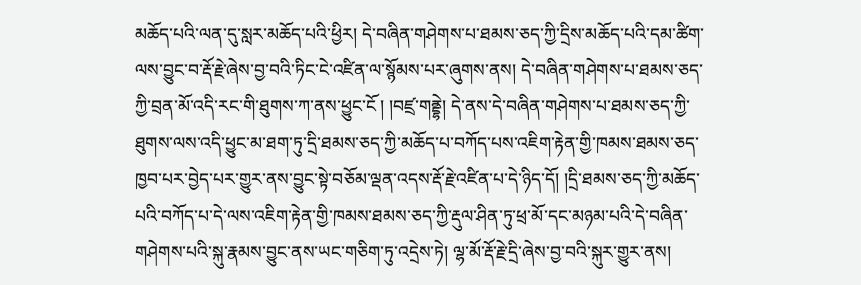མཆོད་པའི་ལན་དུ་སླར་མཆོད་པའི་ཕྱིར། དེ་བཞིན་གཤེགས་པ་ཐམས་ཅད་ཀྱི་དྲིས་མཆོད་པའི་དམ་ཚིག་ལས་བྱུང་བ་རྡོ་རྗེ་ཞེས་བྱ་བའི་ཏིང་ངེ་འཛིན་ལ་སྙོམས་པར་ཞུགས་ནས། དེ་བཞིན་གཤེགས་པ་ཐམས་ཅད་ཀྱི་བྲན་མོ་འདི་རང་གི་ཐུགས་ཀ་ནས་ཕྱུང་ངོ ། །བཛྲ་གནྡྷེ། དེ་ནས་དེ་བཞིན་གཤེགས་པ་ཐམས་ཅད་ཀྱི་ཐུགས་ལས་འདི་ཕྱུང་མ་ཐག་ཏུ་དྲི་ཐམས་ཅད་ཀྱི་མཆོད་པ་བཀོད་པས་འཇིག་རྟེན་གྱི་ཁམས་ཐམས་ཅད་ཁྱབ་པར་བྱེད་པར་གྱུར་ནས་བྱུང་སྟེ་བཅོམ་ལྡན་འདས་རྡོ་རྗེ་འཛིན་པ་དེ་ཉིད་དོ། །དྲི་ཐམས་ཅད་ཀྱི་མཆོད་པའི་བཀོད་པ་དེ་ལས་འཇིག་རྟེན་གྱི་ཁམས་ཐམས་ཅད་ཀྱི་རྡུལ་ཤིན་ཏུ་ཕྲ་མོ་དང་མཉམ་པའི་དེ་བཞིན་གཤེགས་པའི་སྐུ་རྣམས་བྱུང་ནས་ཡང་གཅིག་ཏུ་འདྲེས་ཏེ། ལྷ་མོ་རྡོ་རྗེ་དྲི་ཞེས་བྱ་བའི་སྐུར་གྱུར་ནས།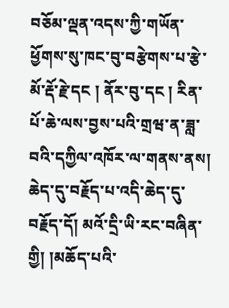བཅོམ་ལྡན་འདས་ཀྱི་གཡོན་ཕྱོགས་སུ་ཁང་བུ་བརྩེགས་པ་རྩེ་མོ་རྡོ་རྗེ་དང ། ནོར་བུ་དང ། རིན་པོ་ཆེ་ལས་བྱས་པའི་གྲཝ་ན་ཟླ་བའི་དཀྱིལ་འཁོར་ལ་གནས་ནས། ཆེད་དུ་བརྗོད་པ་འདི་ཆེད་དུ་བརྗོད་དོ། མའོ་དྲི་ཡི་རང་བཞིན་གྱི། །མཆོད་པའི་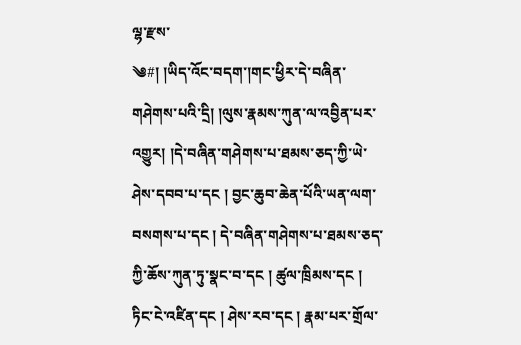ལྷ་རྫས་
༄#། །ཡིད་འོང་བདག་།གང་ཕྱིར་དེ་བཞིན་གཤེགས་པའི་དྲི། །ལུས་རྣམས་ཀུན་ལ་འབྱིན་པར་འགྱུར། །དེ་བཞིན་གཤེགས་པ་ཐམས་ཅད་ཀྱི་ཡེ་ཤེས་དབབ་པ་དང ། བྱང་ཆུབ་ཆེན་པོའི་ཡན་ལག་བསགས་པ་དང ། དེ་བཞིན་གཤེགས་པ་ཐམས་ཅད་ཀྱི་ཆོས་ཀུན་ཏུ་སྣང་བ་དང ། ཚུལ་ཁྲིམས་དང ། ཏིང་ངེ་འཛིན་དང ། ཤེས་རབ་དང ། རྣམ་པར་གྲོལ་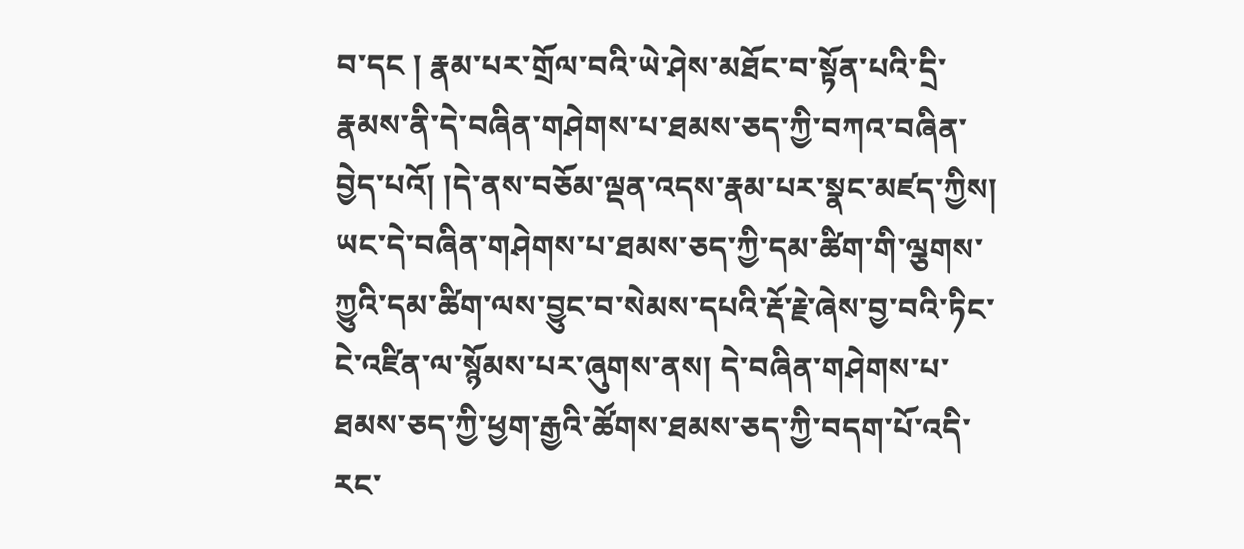བ་དང ། རྣམ་པར་གྲོལ་བའི་ཡེ་ཤེས་མཐོང་བ་སྟོན་པའི་དྲི་རྣམས་ནི་དེ་བཞིན་གཤེགས་པ་ཐམས་ཅད་ཀྱི་བཀའ་བཞིན་བྱེད་པའོ། །དེ་ནས་བཅོམ་ལྡན་འདས་རྣམ་པར་སྣང་མཛད་ཀྱིས། ཡང་དེ་བཞིན་གཤེགས་པ་ཐམས་ཅད་ཀྱི་དམ་ཚིག་གི་ལྕགས་ཀྱུའི་དམ་ཚིག་ལས་བྱུང་བ་སེམས་དཔའི་རྡོ་རྗེ་ཞེས་བྱ་བའི་ཏིང་ངེ་འཛིན་ལ་སྙོམས་པར་ཞུགས་ནས། དེ་བཞིན་གཤེགས་པ་ཐམས་ཅད་ཀྱི་ཕྱག་རྒྱའི་ཚོགས་ཐམས་ཅད་ཀྱི་བདག་པོ་འདི་རང་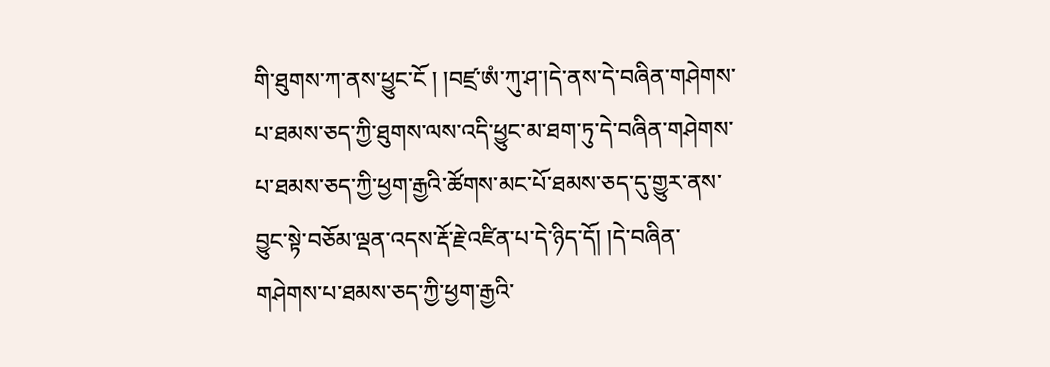གི་ཐུགས་ཀ་ནས་ཕྱུང་ངོ ། །བཛྲ་ཨཾ་ཀུ་ཤ་།དེ་ནས་དེ་བཞིན་གཤེགས་པ་ཐམས་ཅད་ཀྱི་ཐུགས་ལས་འདི་ཕྱུང་མ་ཐག་ཏུ་དེ་བཞིན་གཤེགས་པ་ཐམས་ཅད་ཀྱི་ཕྱག་རྒྱའི་ཚོགས་མང་པོ་ཐམས་ཅད་དུ་གྱུར་ནས་བྱུང་སྟེ་བཅོམ་ལྡན་འདས་རྡོ་རྗེ་འཛིན་པ་དེ་ཉིད་དོ། །དེ་བཞིན་གཤེགས་པ་ཐམས་ཅད་ཀྱི་ཕྱག་རྒྱའི་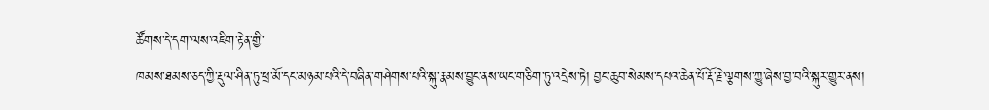ཚོགས་དེ་དག་ལས་འཇིག་རྟེན་གྱི་
ཁམས་ཐམས་ཅད་ཀྱི་རྡུལ་ཤིན་ཏུ་ཕྲ་མོ་དང་མཉམ་པའི་དེ་བཞིན་གཤེགས་པའི་སྐུ་རྣམས་བྱུང་ནས་ཡང་གཅིག་ཏུ་འདྲེས་ཏེ། བྱང་ཆུབ་སེམས་དཔའ་ཆེན་པོ་རྡོ་རྗེ་ལྕགས་ཀྱུ་ཞེས་བྱ་བའི་སྐུར་གྱུར་ནས།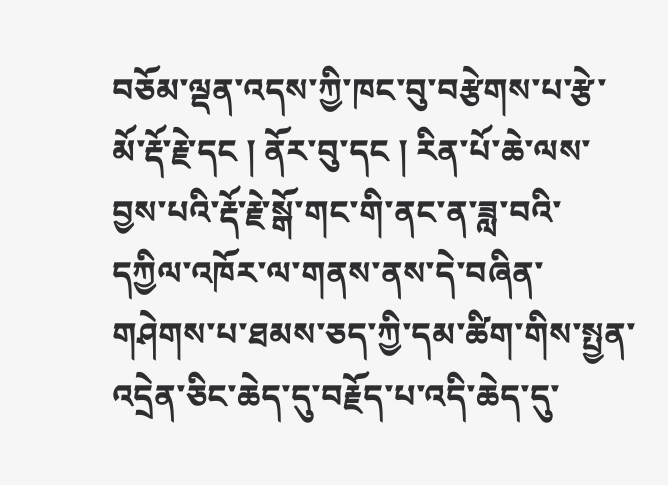བཅོམ་ལྡན་འདས་ཀྱི་ཁང་བུ་བརྩེགས་པ་རྩེ་མོ་རྡོ་རྗེ་དང ། ནོར་བུ་དང ། རིན་པོ་ཆེ་ལས་བྱས་པའི་རྡོ་རྗེ་སྒོ་གང་གི་ནང་ན་ཟླ་བའི་དཀྱིལ་འཁོར་ལ་གནས་ནས་དེ་བཞིན་གཤེགས་པ་ཐམས་ཅད་ཀྱི་དམ་ཚིག་གིས་སྤྱན་འདྲེན་ཅིང་ཆེད་དུ་བརྗོད་པ་འདི་ཆེད་དུ་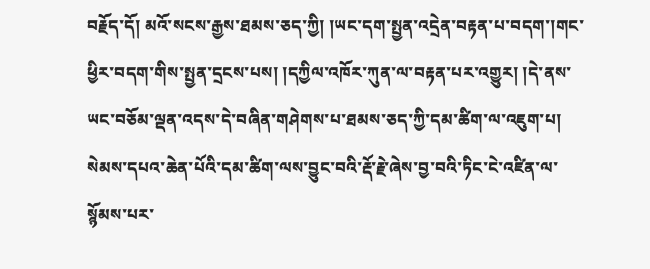བརྗོད་དོ། མའོ་སངས་རྒྱས་ཐམས་ཅད་ཀྱི། །ཡང་དག་སྤྱན་འདྲེན་བརྟན་པ་བདག་།གང་ཕྱིར་བདག་གིས་སྤྱན་དྲངས་པས། །དཀྱིལ་འཁོར་ཀུན་ལ་བརྟན་པར་འགྱུར། །དེ་ནས་ཡང་བཅོམ་ལྡན་འདས་དེ་བཞིན་གཤེགས་པ་ཐམས་ཅད་ཀྱི་དམ་ཚིག་ལ་འཇུག་པ། སེམས་དཔའ་ཆེན་པོའི་དམ་ཚིག་ལས་བྱུང་བའི་རྡོ་རྗེ་ཞེས་བྱ་བའི་ཏིང་ངེ་འཛིན་ལ་སྙོམས་པར་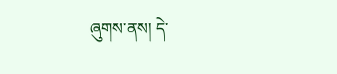ཞུགས་ནས། དེ་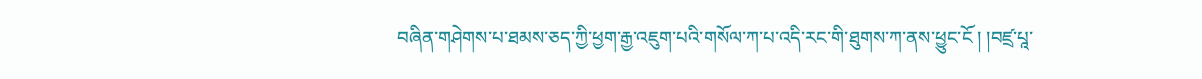བཞིན་གཤེགས་པ་ཐམས་ཅད་ཀྱི་ཕྱག་རྒྱ་འཇུག་པའི་གསོལ་ཀ་པ་འདི་རང་གི་ཐུགས་ཀ་ནས་ཕྱུང་ངོ ། །བཛྲ་པཱ་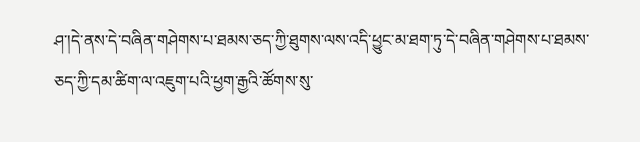ཤ་།དེ་ནས་དེ་བཞིན་གཤེགས་པ་ཐམས་ཅད་ཀྱི་ཐུགས་ལས་འདི་ཕྱུང་མ་ཐག་ཏུ་དེ་བཞིན་གཤེགས་པ་ཐམས་ཅད་ཀྱི་དམ་ཚིག་ལ་འཇུག་པའི་ཕྱག་རྒྱའི་ཚོགས་སུ་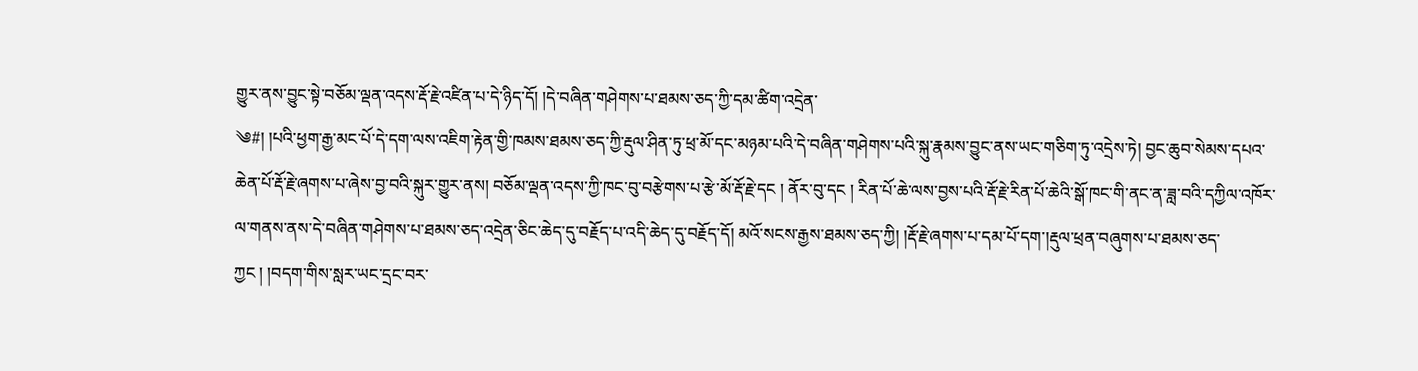གྱུར་ནས་བྱུང་སྟེ་བཅོམ་ལྡན་འདས་རྡོ་རྗེ་འཛིན་པ་དེ་ཉིད་དོ། །དེ་བཞིན་གཤེགས་པ་ཐམས་ཅད་ཀྱི་དམ་ཚིག་འདྲེན་
༄#། །པའི་ཕྱག་རྒྱ་མང་པོ་དེ་དག་ལས་འཇིག་རྟེན་གྱི་ཁམས་ཐམས་ཅད་ཀྱི་རྡུལ་ཤིན་ཏུ་ཕྲ་མོ་དང་མཉམ་པའི་དེ་བཞིན་གཤེགས་པའི་སྐུ་རྣམས་བྱུང་ནས་ཡང་གཅིག་ཏུ་འདྲེས་ཏེ། བྱང་ཆུབ་སེམས་དཔའ་ཆེན་པོ་རྡོ་རྗེ་ཞགས་པ་ཞེས་བྱ་བའི་སྐུར་གྱུར་ནས། བཅོམ་ལྡན་འདས་ཀྱི་ཁང་བུ་བརྩེགས་པ་རྩེ་མོ་རྡོ་རྗེ་དང ། ནོར་བུ་དང ། རིན་པོ་ཆེ་ལས་བྱས་པའི་རྡོ་རྗེ་རིན་པོ་ཆེའི་སྒོ་ཁང་གི་ནང་ན་ཟླ་བའི་དཀྱིལ་འཁོར་ལ་གནས་ནས་དེ་བཞིན་གཤེགས་པ་ཐམས་ཅད་འདྲེན་ཅིང་ཆེད་དུ་བརྗོད་པ་འདི་ཆེད་དུ་བརྗོད་དོ། མའོ་སངས་རྒྱས་ཐམས་ཅད་ཀྱི། །རྡོ་རྗེ་ཞགས་པ་དམ་པོ་དག་།རྡུལ་ཕྲན་བཞུགས་པ་ཐམས་ཅད་ཀྱང ། །བདག་གིས་སླར་ཡང་དྲང་བར་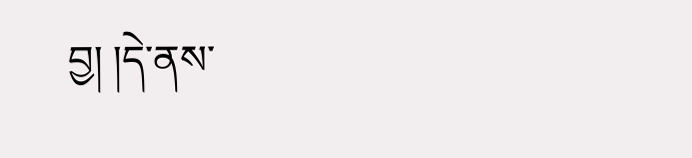བྱ། །དེ་ནས་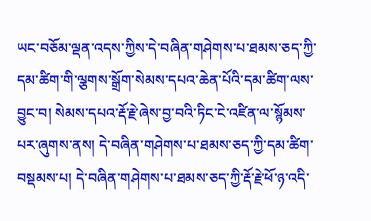ཡང་བཅོམ་ལྡན་འདས་ཀྱིས་དེ་བཞིན་གཤེགས་པ་ཐམས་ཅད་ཀྱི་དམ་ཚིག་གི་ལྕགས་སྒྲོག་སེམས་དཔའ་ཆེན་པོའི་དམ་ཚིག་ལས་བྱུང་བ། སེམས་དཔའ་རྡོ་རྗེ་ཞེས་བྱ་བའི་ཏིང་ངེ་འཛིན་ལ་སྙོམས་པར་ཞུགས་ནས། དེ་བཞིན་གཤེགས་པ་ཐམས་ཅད་ཀྱི་དམ་ཚིག་བསྡམས་པ། དེ་བཞིན་གཤེགས་པ་ཐམས་ཅད་ཀྱི་རྡོ་རྗེ་ཕོ་ཉ་འདི་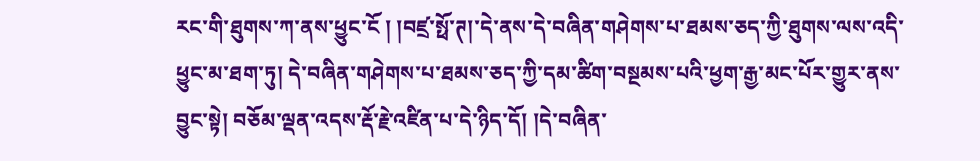རང་གི་ཐུགས་ཀ་ནས་ཕྱུང་ངོ ། །བཛྲ་སྥོ་ཊ།་དེ་ནས་དེ་བཞིན་གཤེགས་པ་ཐམས་ཅད་ཀྱི་ཐུགས་ལས་འདི་ཕྱུང་མ་ཐག་ཏུ། དེ་བཞིན་གཤེགས་པ་ཐམས་ཅད་ཀྱི་དམ་ཚིག་བསྔམས་པའི་ཕྱག་རྒྱ་མང་པོར་གྱུར་ནས་
བྱུང་སྟེ། བཅོམ་ལྡན་འདས་རྡོ་རྗེ་འཛིན་པ་དེ་ཉིད་དོ། །དེ་བཞིན་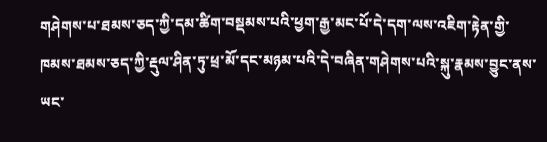གཤེགས་པ་ཐམས་ཅད་ཀྱི་དམ་ཚིག་བསྡམས་པའི་ཕྱག་རྒྱ་མང་པོ་དེ་དག་ལས་འཇིག་རྟེན་གྱི་ཁམས་ཐམས་ཅད་ཀྱི་རྡུལ་ཤིན་ཏུ་ཕྲ་མོ་དང་མཉམ་པའི་དེ་བཞིན་གཤེགས་པའི་སྐུ་རྣམས་བྱུང་ནས་ཡང་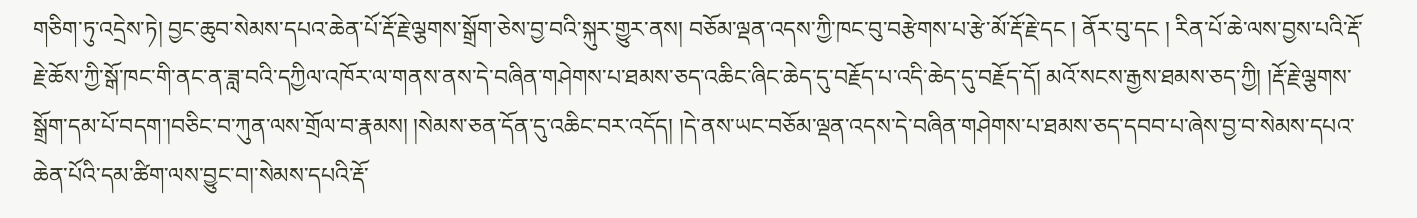གཅིག་ཏུ་འདྲེས་ཏེ། བྱང་ཆུབ་སེམས་དཔའ་ཆེན་པོ་རྡོ་རྗེ་ལྕགས་སྒྲོག་ཅེས་བྱ་བའི་སྐུར་གྱུར་ནས། བཅོམ་ལྡན་འདས་ཀྱི་ཁང་བུ་བརྩེགས་པ་རྩེ་མོ་རྡོ་རྗེ་དང ། ནོར་བུ་དང ། རིན་པོ་ཆེ་ལས་བྱས་པའི་རྡོ་རྗེ་ཆོས་ཀྱི་སྒོ་ཁང་གི་ནང་ན་ཟླ་བའི་དཀྱིལ་འཁོར་ལ་གནས་ནས་དེ་བཞིན་གཤེགས་པ་ཐམས་ཅད་འཆིང་ཞིང་ཆེད་དུ་བརྗོད་པ་འདི་ཆེད་དུ་བརྗོད་དོ། མའོ་སངས་རྒྱས་ཐམས་ཅད་ཀྱི། །རྡོ་རྗེ་ལྕགས་སྒྲོག་དམ་པོ་བདག་།བཅིང་བ་ཀུན་ལས་གྲོལ་བ་རྣམས། །སེམས་ཅན་དོན་དུ་འཆིང་བར་འདོད། །དེ་ནས་ཡང་བཅོམ་ལྡན་འདས་དེ་བཞིན་གཤེགས་པ་ཐམས་ཅད་དབབ་པ་ཞེས་བྱ་བ་སེམས་དཔའ་ཆེན་པོའི་དམ་ཚིག་ལས་བྱུང་བ།་སེམས་དཔའི་རྡོ་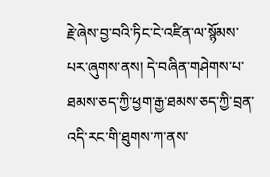རྗེ་ཞེས་བྱ་བའི་ཏིང་ངེ་འཛིན་ལ་སྙོམས་པར་ཞུགས་ནས། དེ་བཞིན་གཤེགས་པ་ཐམས་ཅད་ཀྱི་ཕྱག་རྒྱ་ཐམས་ཅད་ཀྱི་བྲན་འདི་རང་གི་ཐུགས་ཀ་ནས་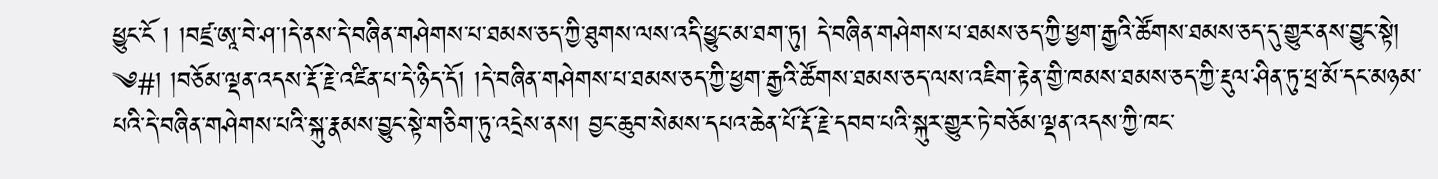ཕྱུང་ངོ ། །བཛྲ་ཨཱ་བེ་ཤ་།དེ་ནས་དེ་བཞིན་གཤེགས་པ་ཐམས་ཅད་ཀྱི་ཐུགས་ལས་འདི་ཕྱུང་མ་ཐག་ཏུ། དེ་བཞིན་གཤེགས་པ་ཐམས་ཅད་ཀྱི་ཕྱག་རྒྱའི་ཚོགས་ཐམས་ཅད་དུ་གྱུར་ནས་བྱུང་སྟེ།
༄#། །བཅོམ་ལྡན་འདས་རྡོ་རྗེ་འཛིན་པ་དེ་ཉིད་དོ། །དེ་བཞིན་གཤེགས་པ་ཐམས་ཅད་ཀྱི་ཕྱག་རྒྱའི་ཚོགས་ཐམས་ཅད་ལས་འཇིག་རྟེན་གྱི་ཁམས་ཐམས་ཅད་ཀྱི་རྡུལ་ཤིན་ཏུ་ཕྲ་མོ་དང་མཉམ་པའི་དེ་བཞིན་གཤེགས་པའི་སྐུ་རྣམས་བྱུང་སྟེ་གཅིག་ཏུ་འདྲེས་ནས། བྱང་ཆུབ་སེམས་དཔའ་ཆེན་པོ་རྡོ་རྗེ་དབབ་པའི་སྐུར་གྱུར་ཏེ་བཅོམ་ལྡན་འདས་ཀྱི་ཁང་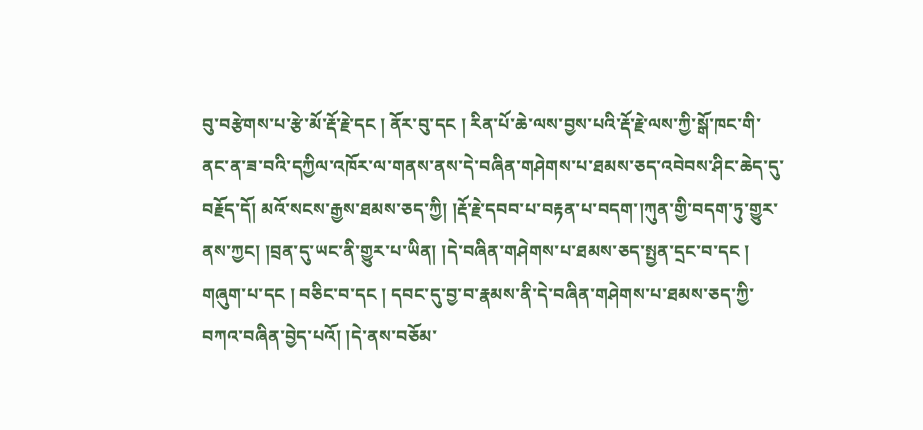བུ་བརྩེགས་པ་རྩེ་མོ་རྡོ་རྗེ་དང ། ནོར་བུ་དང ། རིན་པོ་ཆེ་ལས་བྱས་པའི་རྡོ་རྗེ་ལས་ཀྱི་སྒོ་ཁང་གི་ནང་ན་ཟ་བའི་དཀྱིལ་འཁོར་ལ་གནས་ནས་དེ་བཞིན་གཤེགས་པ་ཐམས་ཅད་འབེབས་ཤིང་ཆེད་དུ་བརྗོད་དོ། མའོ་སངས་རྒྱས་ཐམས་ཅད་ཀྱི། །རྡོ་རྗེ་དབབ་པ་བརྟན་པ་བདག་།ཀུན་གྱི་བདག་ཏུ་གྱུར་ནས་ཀྱང། །བྲན་དུ་ཡང་ནི་གྱུར་པ་ཡིན། །དེ་བཞིན་གཤེགས་པ་ཐམས་ཅད་སྤྱན་དྲང་བ་དང ། གཞུག་པ་དང ། བཅིང་བ་དང ། དབང་དུ་བྱ་བ་རྣམས་ནི་དེ་བཞིན་གཤེགས་པ་ཐམས་ཅད་ཀྱི་བཀའ་བཞིན་བྱེད་པའོ། །དེ་ནས་བཅོམ་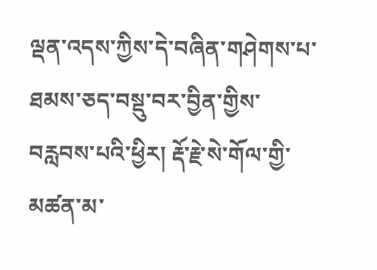ལྡན་འདས་ཀྱིས་དེ་བཞིན་གཤེགས་པ་ཐམས་ཅད་བསྡུ་བར་བྱིན་གྱིས་བརླབས་པའི་ཕྱིར། རྡོ་རྗེ་སེ་གོལ་གྱི་མཚན་མ་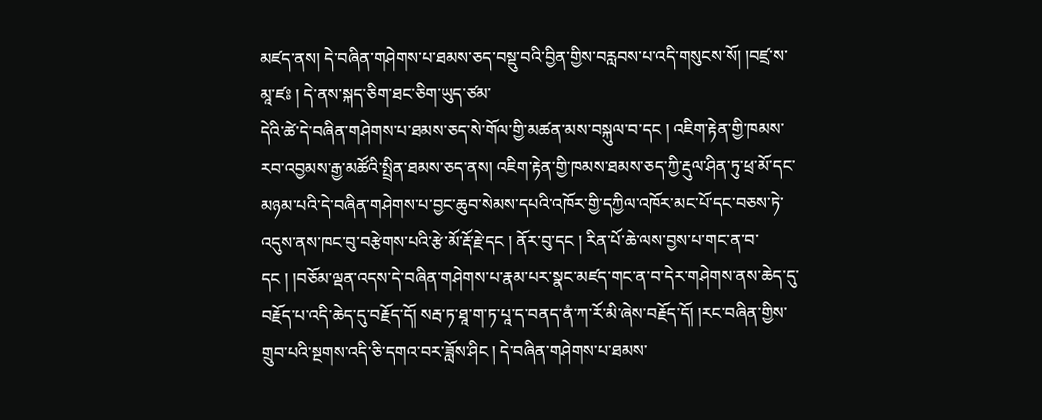མཛད་ནས། དེ་བཞིན་གཤེགས་པ་ཐམས་ཅད་བསྡུ་བའི་བྱིན་གྱིས་བརླབས་པ་འདི་གསུངས་སོ། །བཛྲ་ས་མཱ་ཛཿ ། དེ་ནས་སྐད་ཅིག་ཐང་ཅིག་ཡུད་ཙམ་
དེའི་ཚེ་དེ་བཞིན་གཤེགས་པ་ཐམས་ཅད་སེ་གོལ་གྱི་མཚན་མས་བསྐུལ་བ་དང ། འཇིག་རྟེན་གྱི་ཁམས་རབ་འབྱམས་རྒྱ་མཚོའི་སྤྲིན་ཐམས་ཅད་ནས། འཇིག་རྟེན་གྱི་ཁམས་ཐམས་ཅད་ཀྱི་རྡུལ་ཤིན་ཏུ་ཕྲ་མོ་དང་མཉམ་པའི་དེ་བཞིན་གཤེགས་པ་བྱང་ཆུབ་སེམས་དཔའི་འཁོར་གྱི་དཀྱིལ་འཁོར་མང་པོ་དང་བཅས་ཏེ་འདུས་ནས་ཁང་བུ་བརྩེགས་པའི་རྩེ་མོ་རྡོ་རྗེ་དང ། ནོར་བུ་དང ། རིན་པོ་ཆེ་ལས་བྱས་པ་གང་ན་བ་དང ། །བཅོམ་ལྡན་འདས་དེ་བཞིན་གཤེགས་པ་རྣམ་པར་སྣང་མཛད་གང་ན་བ་དེར་གཤེགས་ནས་ཆེད་དུ་བརྗོད་པ་འདི་ཆེད་དུ་བརྗོད་དོ། སརྦ་ཏ་ཐཱ་ག་ཏ་པཱ་ད་བནད་ནཾ་ཀ་རོ་མི་ཞེས་བརྗོད་དོ། །རང་བཞིན་གྱིས་གྲུབ་པའི་སྔགས་འདི་ཅི་དགའ་བར་ཟློས་ཤིང ། དེ་བཞིན་གཤེགས་པ་ཐམས་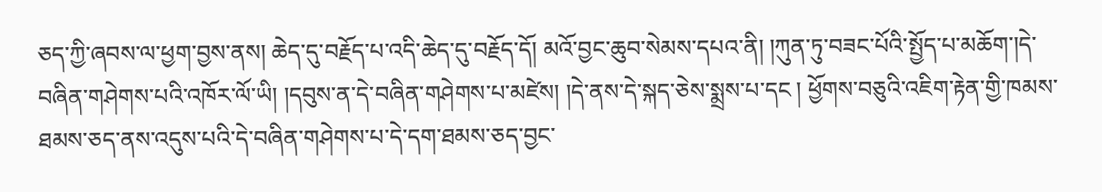ཅད་ཀྱི་ཞབས་ལ་ཕྱག་བྱས་ནས། ཆེད་དུ་བརྗོད་པ་འདི་ཆེད་དུ་བརྗོད་དོ། མའོ་བྱང་ཆུབ་སེམས་དཔའ་ནི། །ཀུན་ཏུ་བཟང་པོའི་སྤྱོད་པ་མཆོག་།དེ་བཞིན་གཤེགས་པའི་འཁོར་ལོ་ཡི། །དབུས་ན་དེ་བཞིན་གཤེགས་པ་མཛེས། །དེ་ནས་དེ་སྐད་ཅེས་སྨྲས་པ་དང ། ཕྱོགས་བཅུའི་འཇིག་རྟེན་གྱི་ཁམས་ཐམས་ཅད་ནས་འདུས་པའི་དེ་བཞིན་གཤེགས་པ་དེ་དག་ཐམས་ཅད་བྱང་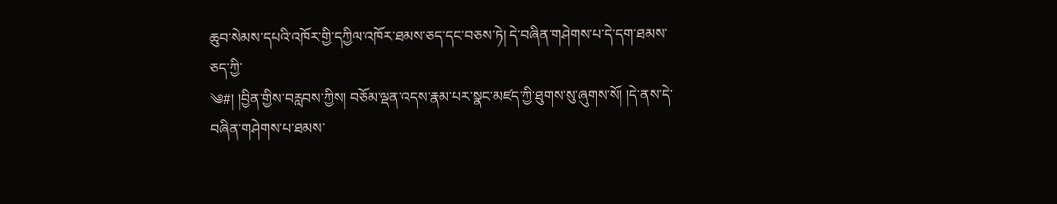ཆུབ་སེམས་དཔའི་འཁོར་གྱི་དཀྱིལ་འཁོར་ཐམས་ཅད་དང་བཅས་ཏེ། དེ་བཞིན་གཤེགས་པ་དེ་དག་ཐམས་ཅད་ཀྱི་
༄#། །བྱིན་གྱིས་བརླབས་ཀྱིས། བཅོམ་ལྡན་འདས་རྣམ་པར་སྣང་མཛད་ཀྱི་ཐུགས་སུ་ཞུགས་སོ། །དེ་ནས་དེ་བཞིན་གཤེགས་པ་ཐམས་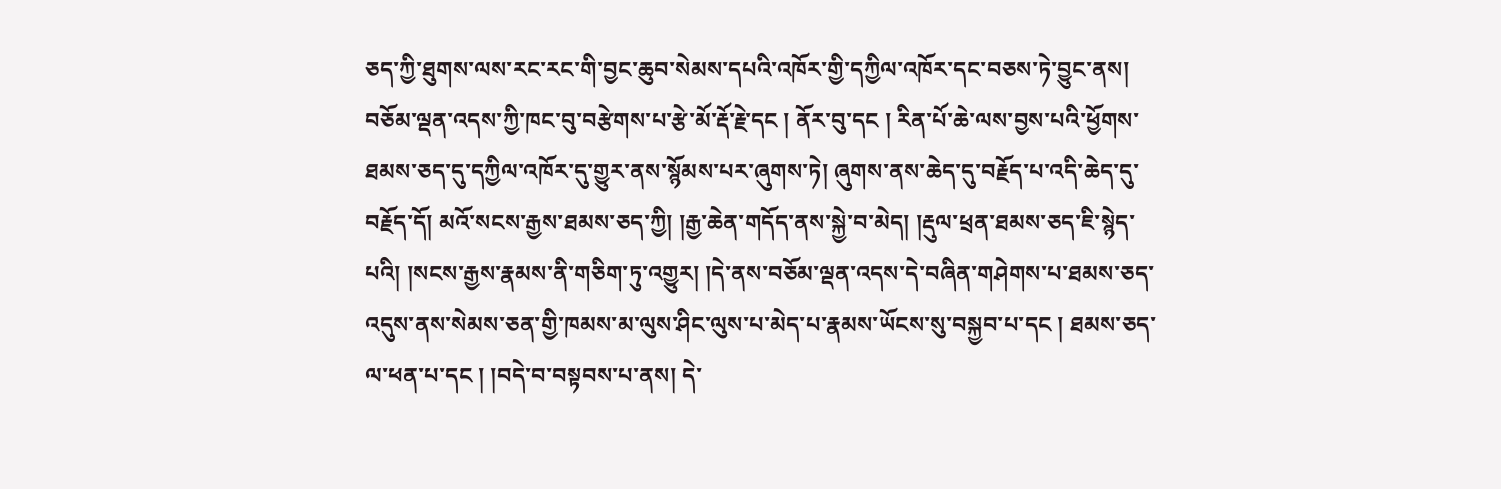ཅད་ཀྱི་ཐུགས་ལས་རང་རང་གི་བྱང་ཆུབ་སེམས་དཔའི་འཁོར་གྱི་དཀྱིལ་འཁོར་དང་བཅས་ཏེ་བྱུང་ནས། བཅོམ་ལྡན་འདས་ཀྱི་ཁང་བུ་བརྩེགས་པ་རྩེ་མོ་རྡོ་རྗེ་དང ། ནོར་བུ་དང ། རིན་པོ་ཆེ་ལས་བྱས་པའི་ཕྱོགས་ཐམས་ཅད་དུ་དཀྱིལ་འཁོར་དུ་གྱུར་ནས་སྙོམས་པར་ཞུགས་ཏེ། ཞུགས་ནས་ཆེད་དུ་བརྗོད་པ་འདི་ཆེད་དུ་བརྗོད་དོ། མའོ་སངས་རྒྱས་ཐམས་ཅད་ཀྱི། །རྒྱ་ཆེན་གདོད་ནས་སྐྱེ་བ་མེད། །རྡུལ་ཕྲན་ཐམས་ཅད་ཇི་སྙེད་པའི། །སངས་རྒྱས་རྣམས་ནི་གཅིག་ཏུ་འགྱུར། །དེ་ནས་བཅོམ་ལྡན་འདས་དེ་བཞིན་གཤེགས་པ་ཐམས་ཅད་འདུས་ནས་སེམས་ཅན་གྱི་ཁམས་མ་ལུས་ཤིང་ལུས་པ་མེད་པ་རྣམས་ཡོངས་སུ་བསྐྱབ་པ་དང ། ཐམས་ཅད་ལ་ཕན་པ་དང ། །བདེ་བ་བསྟབས་པ་ནས། དེ་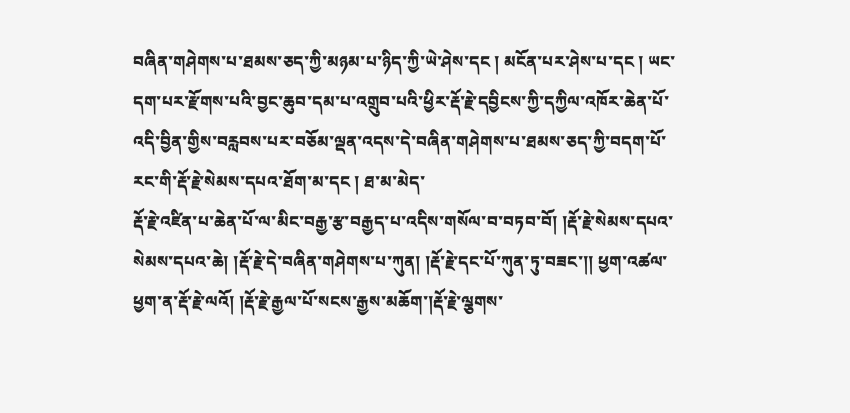བཞིན་གཤེགས་པ་ཐམས་ཅད་ཀྱི་མཉམ་པ་ཉིད་ཀྱི་ཡེ་ཤེས་དང ། མངོན་པར་ཤེས་པ་དང ། ཡང་དག་པར་རྫོགས་པའི་བྱང་ཆུབ་དམ་པ་འགྲུབ་པའི་ཕྱིར་རྡོ་རྗེ་དབྱིངས་ཀྱི་དཀྱིལ་འཁོར་ཆེན་པོ་འདི་བྱིན་གྱིས་བརླབས་པར་བཅོམ་ལྡན་འདས་དེ་བཞིན་གཤེགས་པ་ཐམས་ཅད་ཀྱི་བདག་པོ་རང་གི་རྡོ་རྗེ་སེམས་དཔའ་ཐོག་མ་དང ། ཐ་མ་མེད་
རྡོ་རྗེ་འཛིན་པ་ཆེན་པོ་ལ་མིང་བརྒྱ་རྩ་བརྒྱད་པ་འདིས་གསོལ་བ་བཏབ་བོ། །རྡོ་རྗེ་སེམས་དཔའ་སེམས་དཔའ་ཆེ། །རྡོ་རྗེ་དེ་བཞིན་གཤེགས་པ་ཀུན། །རྡོ་རྗེ་དང་པོ་ཀུན་ཏུ་བཟང་།། ཕྱག་འཚལ་ཕྱག་ན་རྡོ་རྗེ་ལའོ། །རྡོ་རྗེ་རྒྱལ་པོ་སངས་རྒྱས་མཆོག་།རྡོ་རྗེ་ལྕགས་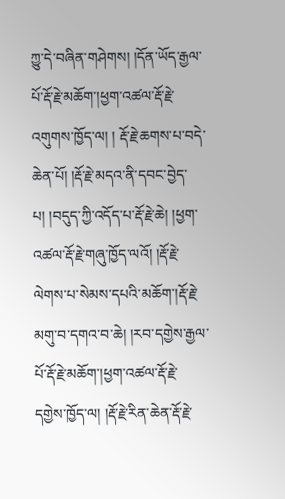ཀྱུ་དེ་བཞིན་གཤེགས། །དོན་ཡོད་རྒྱལ་པོ་རྡོ་རྗེ་མཆོག་།ཕྱག་འཚལ་རྡོ་རྗེ་འགུགས་ཁྱོད་ལ། ། རྡོ་རྗེ་ཆགས་པ་བདེ་ཆེན་པོ། །རྡོ་རྗེ་མདའ་ནི་དབང་བྱེད་པ། །བདུད་ཀྱི་འདོད་པ་རྡོ་རྗེ་ཆེ། །ཕྱག་འཚལ་རྡོ་རྗེ་གཞུ་ཁྱོད་ལའོ། །རྡོ་རྗེ་ལེགས་པ་སེམས་དཔའི་མཆོག་།རྡོ་རྗེ་མགུ་བ་དགའ་བ་ཆེ། །རབ་དགྱེས་རྒྱལ་པོ་རྡོ་རྗེ་མཆོག་།ཕྱག་འཚལ་རྡོ་རྗེ་དགྱེས་ཁྱོད་ལ། །རྡོ་རྗེ་རིན་ཆེན་རྡོ་རྗེ་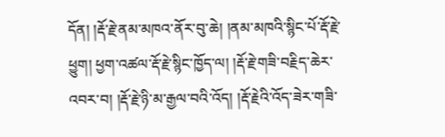དོན། །རྡོ་རྗེ་ནམ་མཁའ་ནོར་བུ་ཆེ། །ནམ་མཁའི་སྙིང་པོ་རྡོ་རྗེ་ཕྱུག། ཕྱག་འཚལ་རྡོ་རྗེ་སྙིང་ཁྱོད་ལ། །རྡོ་རྗེ་གཟི་བརྗིད་ཆེར་འབར་བ། །རྡོ་རྗེ་ཉི་མ་རྒྱལ་བའི་འོད། །རྡོ་རྗེའི་འོད་ཟེར་གཟི་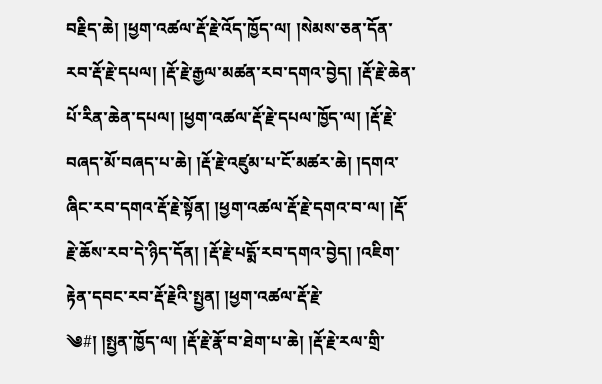བརྗིད་ཆེ། །ཕྱག་འཚལ་རྡོ་རྗེ་འོད་ཁྱོད་ལ། །སེམས་ཅན་དོན་རབ་རྡོ་རྗེ་དཔལ། །རྡོ་རྗེ་རྒྱལ་མཚན་རབ་དགའ་བྱེད། །རྡོ་རྗེ་ཆེན་པོ་རིན་ཆེན་དཔལ། །ཕྱག་འཚལ་རྡོ་རྗེ་དཔལ་ཁྱོད་ལ། །རྡོ་རྗེ་བཞད་མོ་བཞད་པ་ཆེ། །རྡོ་རྗེ་འཛུམ་པ་ངོ་མཚར་ཆེ། །དགའ་ཞིང་རབ་དགའ་རྡོ་རྗེ་སྟོན། །ཕྱག་འཚལ་རྡོ་རྗེ་དགའ་བ་ལ། །རྡོ་རྗེ་ཆོས་རབ་དེ་ཉིད་དོན། །རྡོ་རྗེ་པདྨོ་རབ་དགའ་བྱེད། །འཇིག་རྟེན་དབང་རབ་རྡོ་རྗེའི་སྤྱན། །ཕྱག་འཚལ་རྡོ་རྗེ་
༄#། །སྤྱན་ཁྱོད་ལ། །རྡོ་རྗེ་རྣོ་བ་ཐེག་པ་ཆེ། །རྡོ་རྗེ་རལ་གྲི་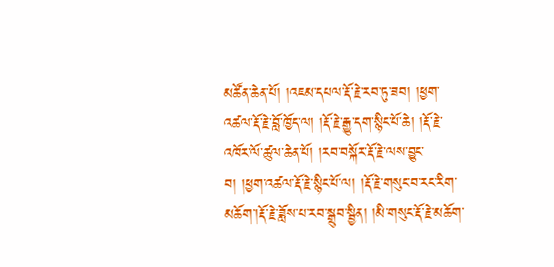མཚོན་ཆེན་པོ། །འཇམ་དཔལ་རྡོ་རྗེ་རབ་ཏུ་ཟབ། །ཕྱག་འཚལ་རྡོ་རྗེ་བློ་ཁྱོད་ལ། །རྡོ་རྗེ་རྒྱུ་དག་སྙིང་པོ་ཆེ། །རྡོ་རྗེ་འཁོར་ལོ་ཚུལ་ཆེན་པོ། །རབ་བསྐོར་རྡོ་རྗེ་ལས་བྱུང་བ། །ཕྱག་འཚལ་རྡོ་རྗེ་སྙིང་པོ་ལ། །རྡོ་རྗེ་གསུང་བ་རང་རིག་མཆོག་།རྡོ་རྗེ་ཟློས་པ་རབ་སྒྲུབ་སྦྱིན། །མི་གསུང་རྡོ་རྗེ་མཆོག་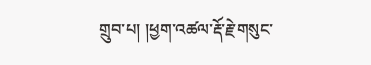གྲུབ་པ། །ཕྱག་འཚལ་རྡོ་རྗེ་གསུང་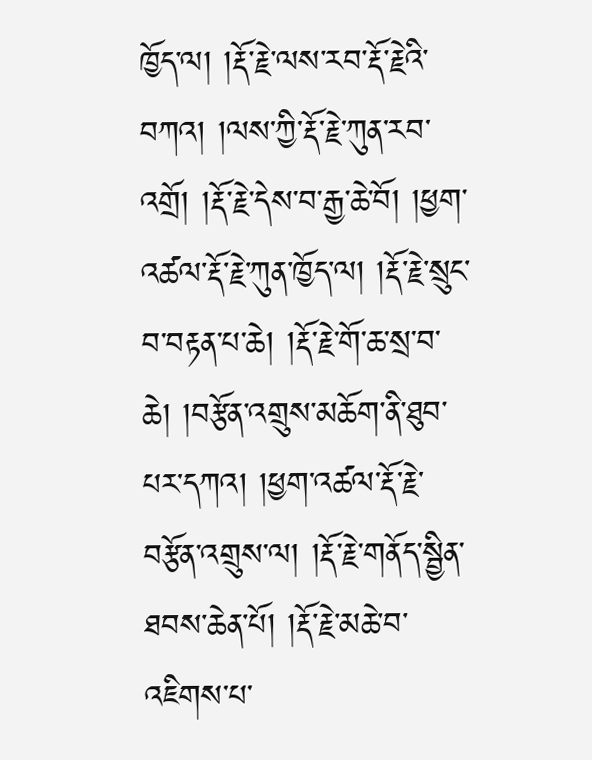ཁྱོད་ལ། །རྡོ་རྗེ་ལས་རབ་རྡོ་རྗེའི་བཀའ། །ལས་ཀྱི་རྡོ་རྗེ་ཀུན་རབ་འགྲོ། །རྡོ་རྗེ་དེས་བ་རྒྱ་ཆེ་བོ། །ཕྱག་འཚལ་རྡོ་རྗེ་ཀུན་ཁྱོད་ལ། །རྡོ་རྗེ་སྲུང་བ་བརྟན་པ་ཆེ། །རྡོ་རྗེ་གོ་ཆ་སྲ་བ་ཆེ། །བརྩོན་འགྲུས་མཆོག་ནི་ཐུབ་པར་དཀའ། །ཕྱག་འཚལ་རྡོ་རྗེ་བརྩོན་འགྲུས་ལ། །རྡོ་རྗེ་གནོད་སྦྱིན་ཐབས་ཆེན་པོ། །རྡོ་རྗེ་མཆེ་བ་འཇིགས་པ་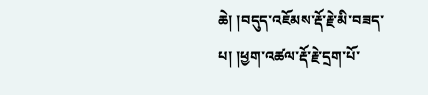ཆེ། །བདུད་འཇོམས་རྡོ་རྗེ་མི་བཟད་པ། །ཕྱག་འཚལ་རྡོ་རྗེ་དྲག་པོ་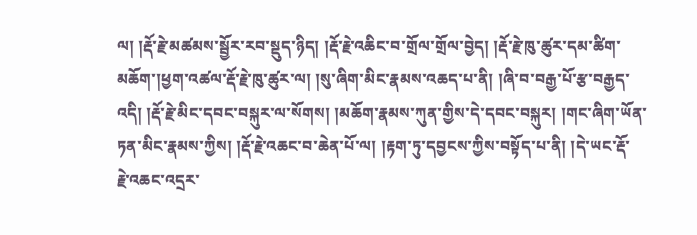ལ། །རྡོ་རྗེ་མཚམས་སྦྱོར་རབ་སྡུད་ཉིད། །རྡོ་རྗེ་འཆིང་བ་གྲོལ་གྲོལ་བྱེད། །རྡོ་རྗེ་ཁུ་ཚུར་དམ་ཚིག་མཆོག་།ཕྱག་འཚལ་རྡོ་རྗེ་ཁུ་ཚུར་ལ། །སུ་ཞིག་མིང་རྣམས་འཆད་པ་ནི། །ཞི་བ་བརྒྱ་པོ་རྩ་བརྒྱད་འདི། །རྡོ་རྗེ་མིང་དབང་བསྐུར་ལ་སོགས། །མཆོག་རྣམས་ཀུན་གྱིས་དེ་དབང་བསྐུར། །གང་ཞིག་ཡོན་ཏན་མིང་རྣམས་ཀྱིས། །རྡོ་རྗེ་འཆང་བ་ཆེན་པོ་ལ། །རྟག་ཏུ་དབྱངས་ཀྱིས་བསྟོད་པ་ནི། །དེ་ཡང་རྡོ་
རྗེ་འཆང་འདྲར་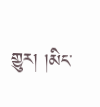གྱུར། །མིང་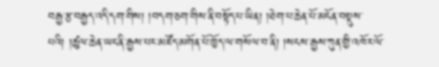བརྒྱ་རྩ་བརྒྱད་འདི་དག་གིས། །བདག་ཅག་གིས་ནི་བསྟོད་པ་ཡིན། །ཐེག་པ་ཆེན་པོ་མངོན་བསྡུས་པའི། །ཚུལ་ཆེན་ཡང་ནི་རྒྱས་པར་མཛོད་མགོན་པོ་ཁྱོད་ལ་གསོལ་བ་ནི། །སངས་རྒྱས་ཀུན་གྱི་འཁོར་ལོ་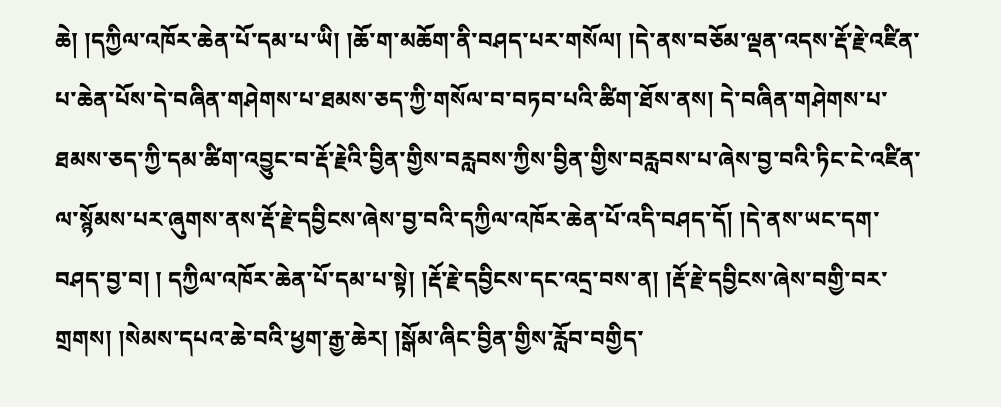ཆེ། །དཀྱིལ་འཁོར་ཆེན་པོ་དམ་པ་ཡི། །ཆོ་ག་མཆོག་ནི་བཤད་པར་གསོལ། །དེ་ནས་བཅོམ་ལྡན་འདས་རྡོ་རྗེ་འཛིན་པ་ཆེན་པོས་དེ་བཞིན་གཤེགས་པ་ཐམས་ཅད་ཀྱི་གསོལ་བ་བཏབ་པའི་ཚིག་ཐོས་ནས། དེ་བཞིན་གཤེགས་པ་ཐམས་ཅད་ཀྱི་དམ་ཚིག་འབྱུང་བ་རྡོ་རྗེའི་བྱིན་གྱིས་བརླབས་ཀྱིས་བྱིན་གྱིས་བརླབས་པ་ཞེས་བྱ་བའི་ཏིང་ངེ་འཛིན་ལ་སྙོམས་པར་ཞུགས་ནས་རྡོ་རྗེ་དབྱིངས་ཞེས་བྱ་བའི་དཀྱིལ་འཁོར་ཆེན་པོ་འདི་བཤད་དོ། །དེ་ནས་ཡང་དག་བཤད་བྱ་བ། ། དཀྱིལ་འཁོར་ཆེན་པོ་དམ་པ་སྟེ། །རྡོ་རྗེ་དབྱིངས་དང་འདྲ་བས་ན། །རྡོ་རྗེ་དབྱིངས་ཞེས་བགྱི་བར་གྲགས། །སེམས་དཔའ་ཆེ་བའི་ཕྱག་རྒྱ་ཆེར། །སྒོམ་ཞིང་བྱིན་གྱིས་རློབ་བགྱིད་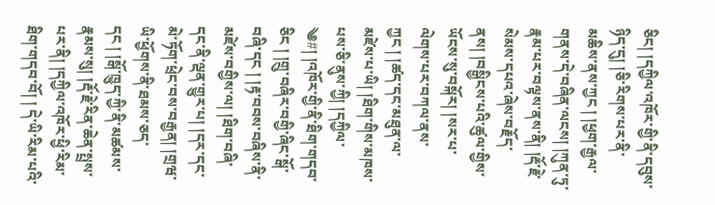ཅིང། །དཀྱིལ་འཁོར་གྱི་ནི་དབུས་ཉིད་དུ། །ཅི་རིགས་པར་ནི་མཆིས་ནས་ཀྱང ། །ཕྱག་རྒྱལ་གནས་དེ་བཞིན་ལངས། །ཀུན་ཏུ་རྣམ་པར་བལྟས་ནས་ནི། །རྡོ་རྗེ་སེམས་དཔའ་ཞེས་བརྗོད་ནས། །བསྒྱིངས་པའི་ཚུལ་གྱིས་ཡོངས་སུ་བསྐོར། །སར་པ་ལེགས་པར་བཀལ་ནས་ཀྱང ། །ཚད་དང་མཐུན་ལ་མཛེས་པ་ཡི། །ཐིག་གིས་མཁས་པས་ཅི་ནུས་ཀྱི། །དཀྱིལ་
༄#། །འཁོར་གྱི་ནི་ཐིག་གདབ་ཅིང ། །གྲུ་བཞིར་བགྱི་ཞིང་སྒོ་བཞི་དང ། །རྟ་བབས་བཞིས་ནི་མཛེས་བགྱིས་ལ། །ཐིག་བཞི་དང་ནི་ལྡན་གྱུར་པ། །དར་དང་མེ་ཏོག་ཕྲེང་བས་བརྒྱན། །གྲཝ་ཡི་ཕྱོགས་ནི་ཐམས་ཅད་དང ། །སྒོ་ཁྱུད་ཀྱི་ནི་མཚམས་རྣམས་སུ། །རྡོ་རྗེ་རིན་ཆེན་སྤྲས་པར་ནི། །དཀྱིལ་འཁོར་ཕྱི་རིམ་ཐིག་གདབ་བོ། ། དེ་ཡི་རིམ་པའི་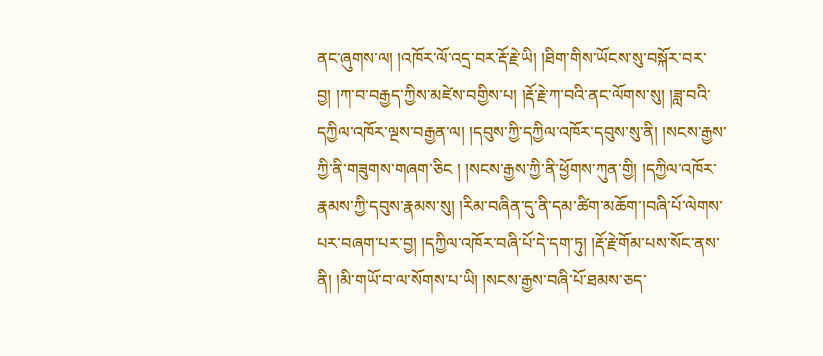ནང་ཞུགས་ལ། །འཁོར་ལོ་འདྲ་བར་རྡོ་རྗེ་ཡི། །ཐིག་གིས་ཡོངས་སུ་བསྐོར་བར་བྱ། །ཀ་བ་བརྒྱད་ཀྱིས་མཛེས་བགྱིས་པ། །རྡོ་རྗེ་ཀ་བའི་ནང་ལོགས་སུ། །ཟླ་བའི་དཀྱིལ་འཁོར་ལྔས་བརྒྱན་ལ། །དབུས་ཀྱི་དཀྱིལ་འཁོར་དབུས་སུ་ནི། །སངས་རྒྱས་ཀྱི་ནི་གཟུགས་གཞག་ཅིང ། །སངས་རྒྱས་ཀྱི་ནི་ཕྱོགས་ཀུན་གྱི། །དཀྱིལ་འཁོར་རྣམས་ཀྱི་དབུས་རྣམས་སུ། །རིམ་བཞིན་དུ་ནི་དམ་ཚིག་མཆོག་།བཞི་པོ་ལེགས་པར་བཞག་པར་བྱ། །དཀྱིལ་འཁོར་བཞི་པོ་དེ་དག་ཏུ། །རྡོ་རྗེ་གོམ་པས་སོང་ནས་ནི། །མི་གཡོ་བ་ལ་སོགས་པ་ཡི། །སངས་རྒྱས་བཞི་པོ་ཐམས་ཅད་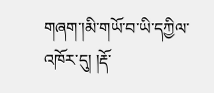གཞག་།མི་གཡོ་བ་ཡི་དཀྱིལ་འཁོར་དུ། །རྡོ་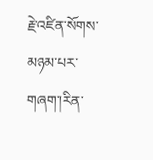རྗེ་འཛིན་སོགས་མཉམ་པར་གཞག་།རིན་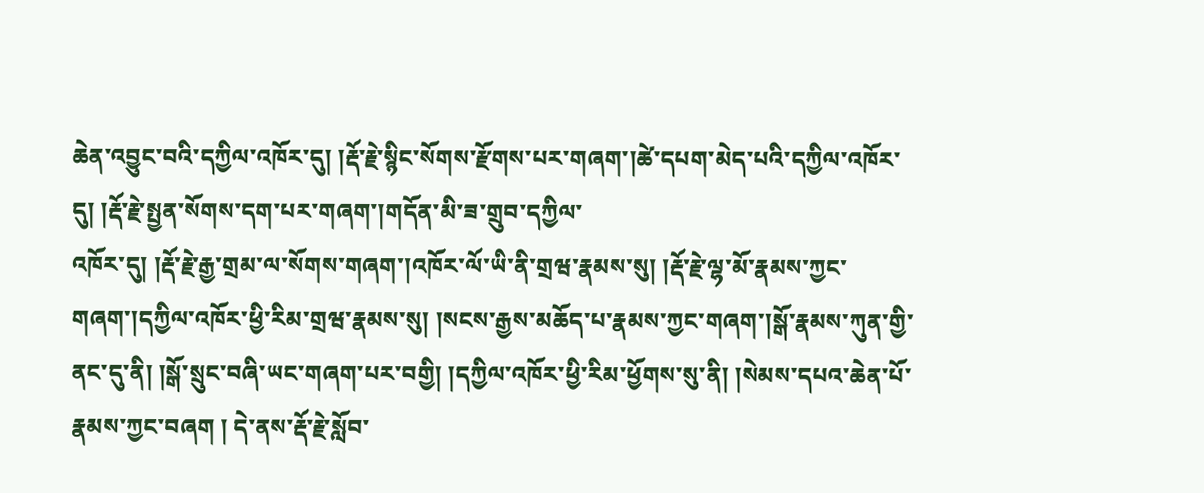ཆེན་འབྱུང་བའི་དཀྱིལ་འཁོར་དུ། །རྡོ་རྗེ་སྙིང་སོགས་རྫོགས་པར་གཞག་།ཚེ་དཔག་མེད་པའི་དཀྱིལ་འཁོར་དུ། །རྡོ་རྗེ་སྤྱན་སོགས་དག་པར་གཞག་།གདོན་མི་ཟ་གྲུབ་དཀྱིལ་
འཁོར་དུ། །རྡོ་རྗེ་རྒྱ་གྲམ་ལ་སོགས་གཞག་།འཁོར་ལོ་ཡི་ནི་གྲཝ་རྣམས་སུ། །རྡོ་རྗེ་ལྷ་མོ་རྣམས་ཀྱང་གཞག་།དཀྱིལ་འཁོར་ཕྱི་རིམ་གྲཝ་རྣམས་སུ། །སངས་རྒྱས་མཆོད་པ་རྣམས་ཀྱང་གཞག་།སྒོ་རྣམས་ཀུན་གྱི་ནང་དུ་ནི། །སྒོ་སྲུང་བཞི་ཡང་གཞག་པར་བགྱི། །དཀྱིལ་འཁོར་ཕྱི་རིམ་ཕྱོགས་སུ་ནི། །སེམས་དཔའ་ཆེན་པོ་རྣམས་ཀྱང་བཞག ། དེ་ནས་རྡོ་རྗེ་སློབ་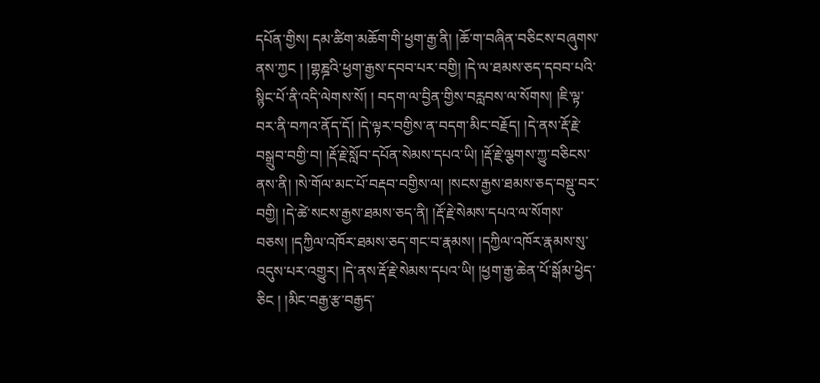དཔོན་གྱིས། དམ་ཚིག་མཆོག་གི་ཕྱག་རྒྱ་ནི། །ཆོ་ག་བཞིན་བཅིངས་བཞུགས་ནས་ཀྱང ། །གྷཎྜའི་ཕྱག་རྒྱས་དབབ་པར་བགྱི། །དེ་ལ་ཐམས་ཅད་དབབ་པའི་སྙིང་པོ་ནི་འདི་ལེགས་སོ། ། བདག་ལ་བྱིན་གྱིས་བརླབས་ལ་སོགས། །ཇི་ལྟ་བར་ནི་བཀའ་ནོད་དོ། །དེ་ལྟར་བགྱིས་ན་བདག་མིང་བརྗོད། །དེ་ནས་རྡོ་རྗེ་བསྒྲུབ་བགྱི་བ། །རྡོ་རྗེ་སློབ་དཔོན་སེམས་དཔའ་ཡི། །རྡོ་རྗེ་ལྕགས་ཀྱུ་བཅིངས་ནས་ནི། །སེ་གོལ་མང་པོ་བརྡབ་བགྱིས་ལ། །སངས་རྒྱས་ཐམས་ཅད་བསྡུ་བར་བགྱི། །དེ་ཚེ་སངས་རྒྱས་ཐམས་ཅད་ནི། །རྡོ་རྗེ་སེམས་དཔའ་ལ་སོགས་བཅས། །དཀྱིལ་འཁོར་ཐམས་ཅད་གང་བ་རྣམས། །དཀྱིལ་འཁོར་རྣམས་སུ་འདུས་པར་འགྱུར། །དེ་ནས་རྡོ་རྗེ་སེམས་དཔའ་ཡི། །ཕྱག་རྒྱ་ཆེན་པོ་སྒོམ་ཕྱེད་ཅིང ། །མིང་བརྒྱ་རྩ་བརྒྱད་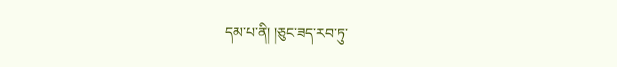དམ་པ་ནི། །ཅུང་ཟད་རབ་ཏུ་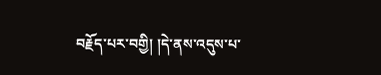བརྗོད་པར་བགྱི། །དེ་ནས་འདུས་པ་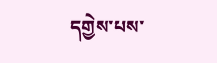དགྱེས་པས་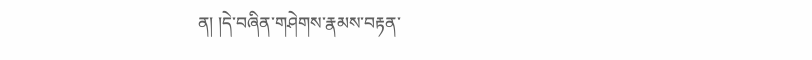ན། །དེ་བཞིན་གཤེགས་རྣམས་བརྟན་